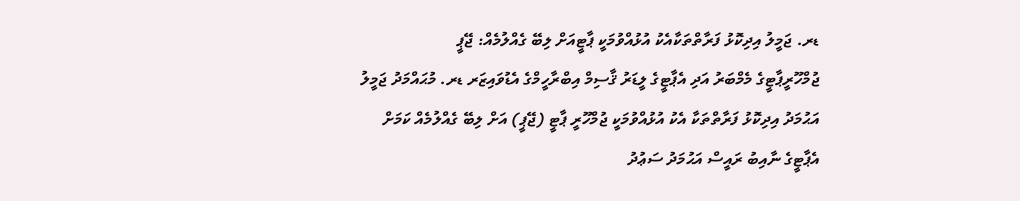ޑރ. ޖަމީލު އިދިކޮޅު ފަރާތްތަކާއެކު އުޅުއްވުމަކީ ޕާޓީއަށް ލިބޭ ގެއްލުމެއް: ޖޭޕީ
ޖުމްހޫރީޕާޓީގެ މެމްބަރު އަދި އެޕާޓީގެ ލީޑަރު ޤާސިމް އިބްރާހީމްގެ އެޑުވައިޒަރ ޑރ. މުޙައްމަދު ޖަމީލު އަޙުމަދު އިދިކޮޅު ފަރާތްތަކާ އެކު އުޅުއްވުމަކީ ޖުމްހޫރީ ޕާޓީ (ޖޭޕީ) އަށް ލިބޭ ގެއްލުމެއް ކަމަށް އެޕާޓީގެ ނާއިބު ރައީސް އަޙުމަދު ސަޢުދު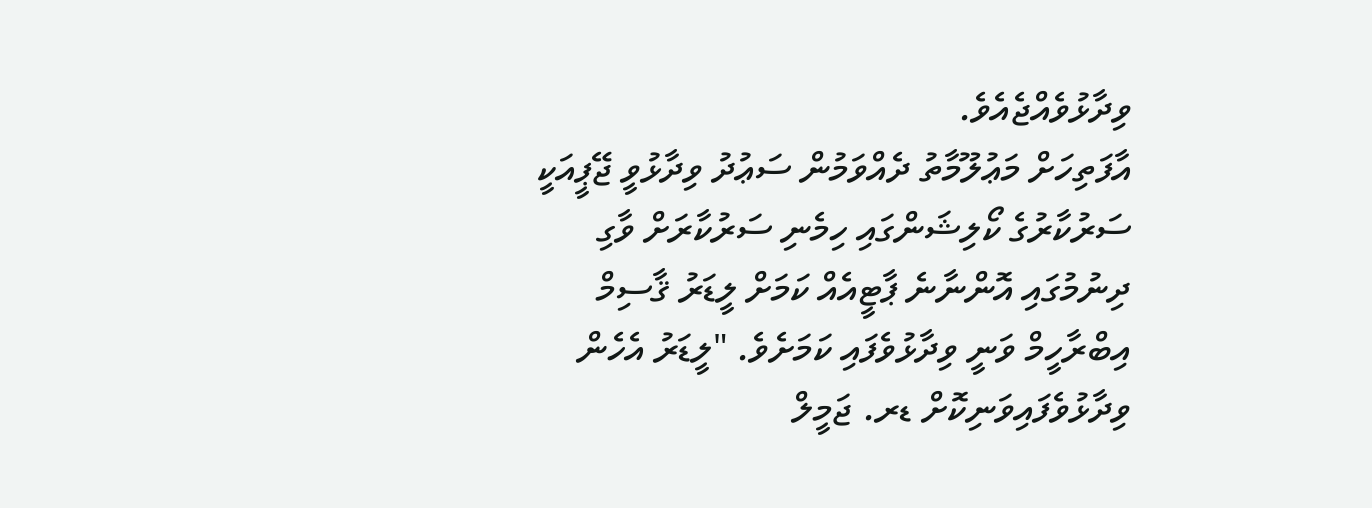ވިދާޅުވެއްޖެއެވެ.
އާފަތިހަށް މަޢުލޫމާތު ދެއްވަމުން ސަޢުދު ވިދާޅުވީ ޖޭޕީއަކީ ސަރުކާރުގެ ކޯލިޝަންގައި ހިމެނި ސަރުކާރަށް ވާގި ދިނުމުގައި އޮންނާނެ ޕާޓީއެއް ކަމަށް ލީޑަރު ޤާސިމް އިބްރާހީމް ވަނީ ވިދާޅުވެފައި ކަމަށެވެ. "ލީޑަރު އެހެން ވިދާޅުވެފައިވަނިކޮށް ޑރ. ޖަމީލް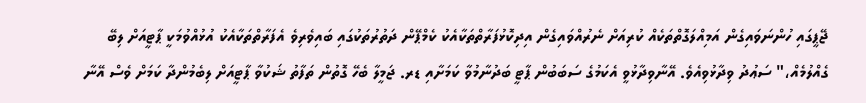ޖޭޕީގައި ހުންނަވައިގެން އަމިއްލަގޮތްތަކެއް ކުރިއަށް ނެރުއްވައިގެން އިދިކޮޅުފަރާތްތަކާއެކު ކެމްޕޭން ދަތުރުތަކުގައި ބައިވެރިވެ އެފަރާތްތަކާއެކު އުޅުއްވުމަކީ ޕާޓީއަށް ލިބޭ ގެއްލުމެއް،" ސަޢުދު ވިދާޅުވިއެވެ. އޭނާވިދާޅުވީ އެކަމުގެ ސަބަބުން ޕާޓީ ބަދުނާމުވާ ކަމަށާއި ޑރ. ޖަމީލާ ބެހޭ ގޮތުން ތަފާތު ޝަކުވާ ޕާޓީއަށް ލިބެމުންދާ ކަމަށް ވެސް އޭނާ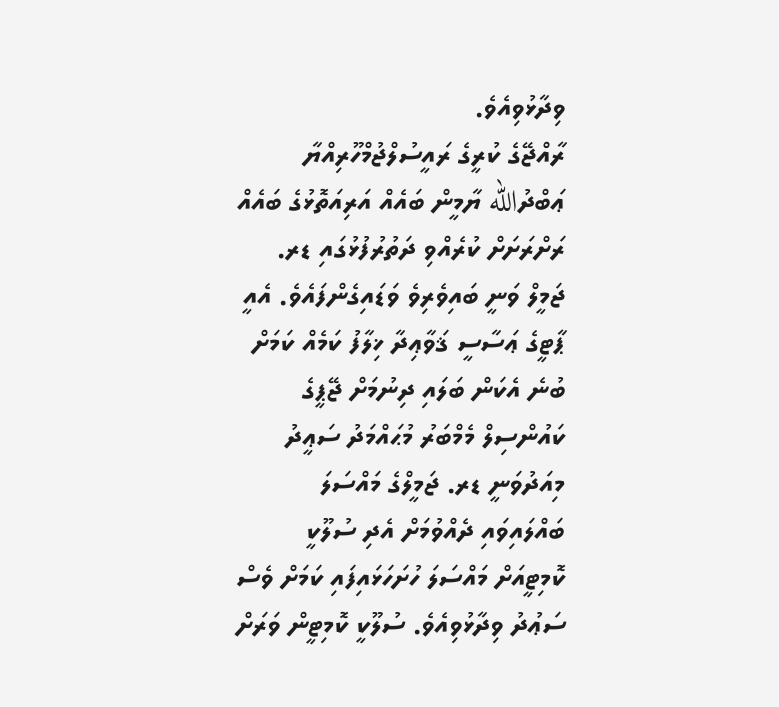ވިދާޅުވިއެވެ.
ރާއްޖޭގެ ކުރީގެ ރައީސުލްޖުމްހޫރިއްޔާ ޢަބްދުالله ޔާމީން ބައެއް އަރިއަތޮޅުގެ ބައެއް ރަށްރަށަށް ކުރެއްވި ދަތުރުފުޅުގައި ޑރ. ޖަމީލް ވަނީ ބައިވެރިވެ ވަޑައިގެންފައެވެ. އެއީ ޕާޓީގެ ޢަސާސީ ޤަވާޢިދާ ޚިލާފު ކަމެއް ކަމަށް ބުނެ އެކަން ބަލައި ދިނުމަށް ޖޭޕީގެ ކައުންސިލް މެމްބަރު މުޙައްމަދު ސަޢީދު މިއަދުވަނީ ޑރ. ޖަމީލްގެ މައްސަލަ ބައްލައިވައި ދެއްވުމަށް އެދި ސުލޫކީ ކޮމިޓީއަށް މައްސަލަ ހުށަހަޅައިފައި ކަމަށް ވެސް ސަޢުދު ވިދާޅުވިއެވެ. ސުލޫކީ ކޮމިޓީން ވަރަށް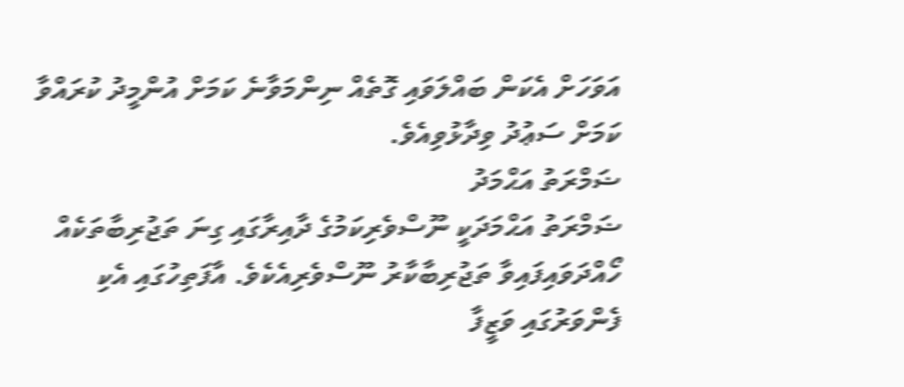އަވަހަށް އެކަން ބައްލަވައި ގޮތެއް ނިންމަވާނެ ކަމަށް އުންމީދު ކުރައްވާ ކަމަށް ސަޢުދު ވިދާޅުވިއެވެ.
ޟަމްރަތު އަޙްމަދު
ޟަމްރަތު އަޙްމަދަކީ ނޫސްވެރިކަމުގެ ދާއިރާގައި ގިނަ ތަޖުރިބާތަކެއް ހޯއްދަވައިފައިވާ ތަޖުރިބާކާރު ނޫސްވެރިއެކެވެ. އާފަތިހުގައި އެކި ފެންވަރުގައި ވަޒީފާ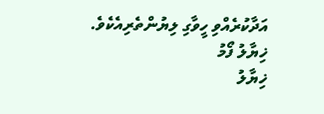އަދާކުރެއްވި ހީވާގި ލިޔުންތެރިއެކެވެ.
ޚިޔާލު ފޯމު
ޚިޔާލު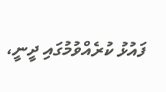ފައުޅު ކުރެއްވުމުގައި ދީނީ،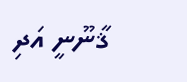ޤާނޫނީ އަދި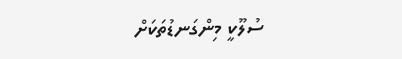ސުލޫކީ މިންގަނޑުތަކަށް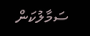ސަމާލުކަން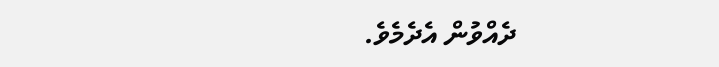ދެއްވުން އެދެމެވެ.